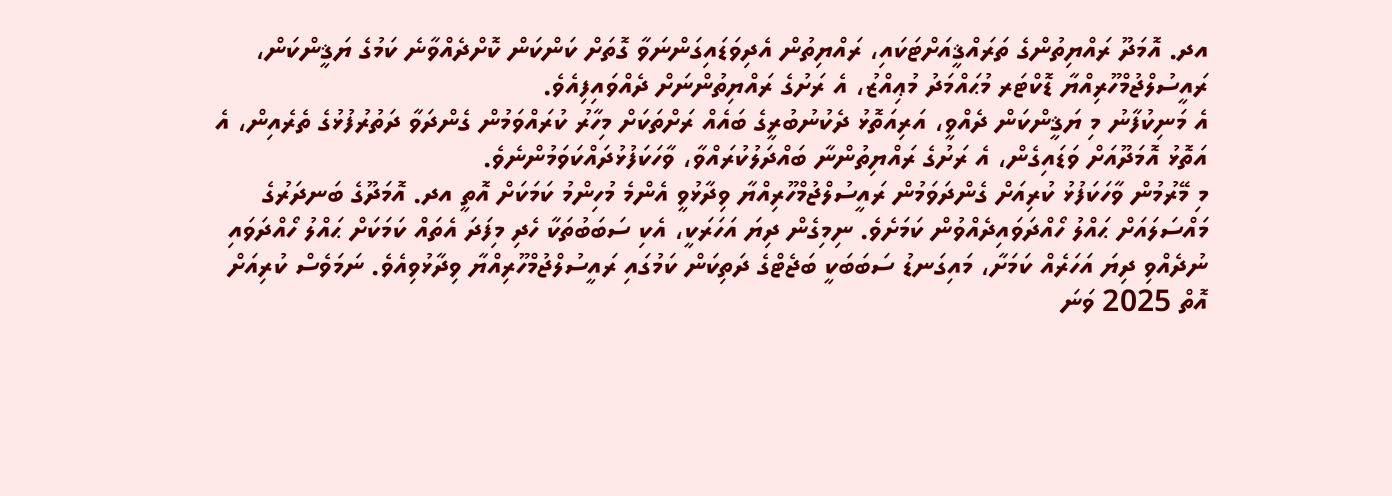އދ. އޮމަދޫ ރައްޔިތުންގެ ތަރައްޤީއަށްޓަކައި، ރައްޔިތުން އެދިވަޑައިގަންނަވާ ގޮތަށް ކަންކަން ކޮށްދެއްވާނެ ކަމުގެ ޔަޤީންކަން، ރައީސުލްޖުމްހޫރިއްޔާ ޑޮކްޓަރ މުޙައްމަދު މުޢިއްޒު، އެ ރަށުގެ ރައްޔިތުންނަށް ދެއްވައިފިއެވެ.
އެ މަނިކުފާނު މި ޔަޤީންކަން ދެއްވީ، އަރިއަތޮޅު ދެކުނުބުރީގެ ބައެއް ރަށްތަކަށް މިހާރު ކުރައްވަމުން ގެންދަވާ ދަތުރުފުޅުގެ ތެރެއިން، އެ އަތޮޅު އޮމަދޫއަށް ވަޑައިގެން، އެ ރަށުގެ ރައްޔިތުންނާ ބައްދަލުކުރައްވާ، ވާހަކަފުޅުދައްކަވަމުންނެވެ.
މި މޭރުމުން ވާހަކަފުޅު ކުރިއަށް ގެންދަވަމުން ރައީސުލްޖުމްހޫރިއްޔާ ވިދާޅުވީ އެންމެ މުހިންމު ކަމަކަށް އޮތީ އދ. އޮމަދޫގެ ބަނދަރުގެ މައްސަލައަށް ޙައްލު ހޯއްދަވައިދެއްވުން ކަމަށެވެ. ނިމިގެން ދިޔަ އަހަރަކީ، އެކި ސަބަބުތަކާ ހެދި މިފަދަ އެތައް ކަމަކަށް ޙައްލު ހޯއްދަވައި ނުދެއްވި ދިޔަ އަހަރެއް ކަމަށާ، މައިގަނޑު ސަބަބަކީ ބަޖެޓްގެ ދަތިކަން ކަމުގައި ރައީސުލްޖުމްހޫރިއްޔާ ވިދާޅުވިއެވެ. ނަމަވެސް ކުރިއަށް އޮތް 2025 ވަނަ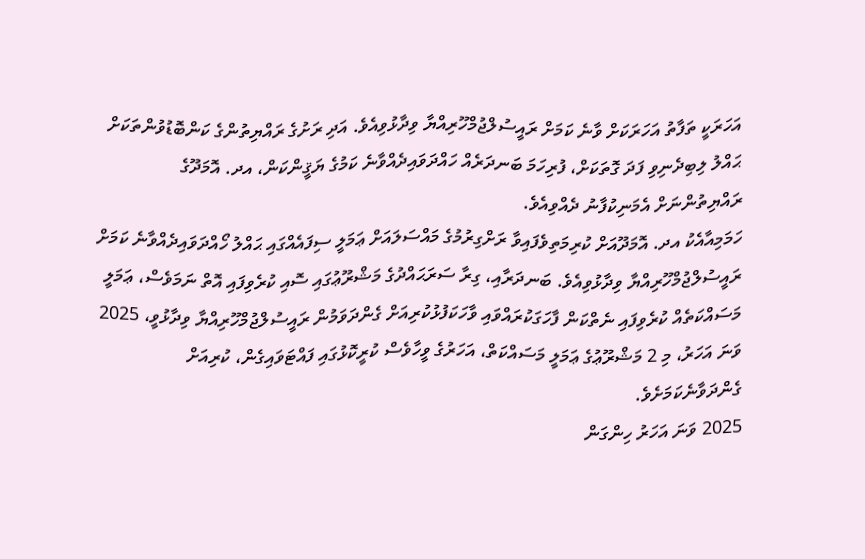އަހަރަކީ ތަފާތު އަހަރަކަށް ވާނެ ކަމަށް ރައީސުލްޖުމްހޫރިއްޔާ ވިދާޅުވިއެވެ. އަދި ރަށުގެ ރައްޔިތުންގެ ކަންބޮޑުވުންތަކަށް ޙައްލު ލިބިދެނިވި ފަދަ ގޮތަކަށް، ފުރިހަމަ ބަނދަރެއް ހައްދަވައިދެއްވާނެ ކަމުގެ ޔަޤީންކަން، އދ. އޮމަދޫގެ ރައްޔިތުންނަށް އެމަނިކުފާނު ދެއްވިއެވެ.
ހަމަމިއާއެކު އދ. އޮމަދޫއަށް ކުރިމަތިވެފައިވާ ރަށްގިރުމުގެ މައްސަލައަށް ޢަމަލީ ސިފައެއްގައި ޙައްލު ހޯއްދަވައިދެއްވާނެ ކަމަށް ރައީސުލްޖުމްހޫރިއްޔާ ވިދާޅުވިއެވެ. ބަނދަރާއި، ގިރާ ސަރަޙައްދުގެ މަޝްރޫޢުގައި ސޮއި ކުރެވިފައި އޮތް ނަމަވެސް، ޢަމަލީ މަސައްކަތެއް ކުރެވިފައި ނެތްކަން ފާހަގަކުރައްވައި ވާހަކަފުޅުކުރިއަށް ގެންދަވަމުން ރައީސުލްޖުމްހޫރިއްޔާ ވިދާޅުވީ، 2025 ވަނަ އަހަރު، މި 2 މަޝްރޫޢުގެ ޢަމަލީ މަސައްކަތް، އަހަރުގެ ވީހާވެސް ކުރީކޮޅުގައި ފައްޓަވައިގެން، ކުރިއަށް ގެންދަވާނެކަމަށެވެ.
2025 ވަނަ އަހަރު ހިންގަން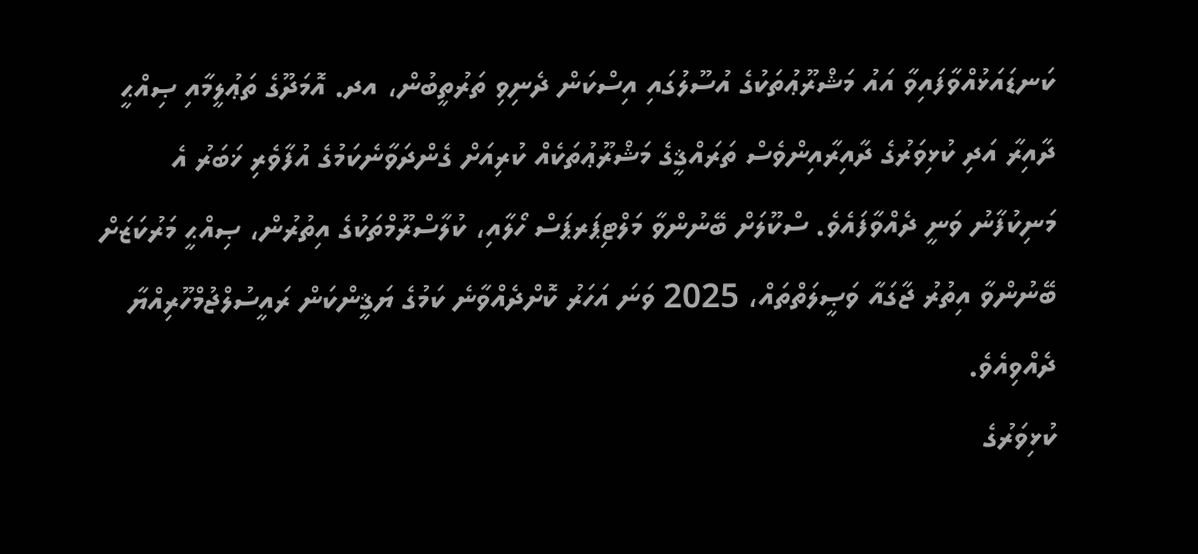ކަނޑައަޅުއްވާފައިވާ އައު މަޝްރޫޢުތަކުގެ އުސޫލުގައި އިސްކަން ދެނިވި ތަރުތީބުން، އދ. އޮމަދޫގެ ތަޢުލީމާއި ޞިއްޙީ ދާއިރާ އަދި ކުޅިވަރުގެ ދާއިރާއިންވެސް ތަރައްޤީގެ މަޝްރޫޢުތަކެއް ކުރިއަށް ގެންދަވާނެކަމުގެ އުފާވެރި ޚަބަރު އެ މަނިކުފާނު ވަނީ ދެއްވާފައެވެ. ސްކޫލަށް ބޭނުންވާ މަލްޓިޕަރޕަސް ހޯލާއި، ކުލާސްރޫމްތަކުގެ އިތުރުން، ޞިއްޙީ މަރުކަޒަށް ބޭނުންވާ އިތުރު ޖާގައާ ވަޞީލަތްތައް، 2025 ވަނަ އަހަރު ކޮށްދެއްވާނެ ކަމުގެ ޔަޤީންކަން ރައީސުލްޖުމްހޫރިއްޔާ ދެއްވިއެވެ.
ކުޅިވަރުގެ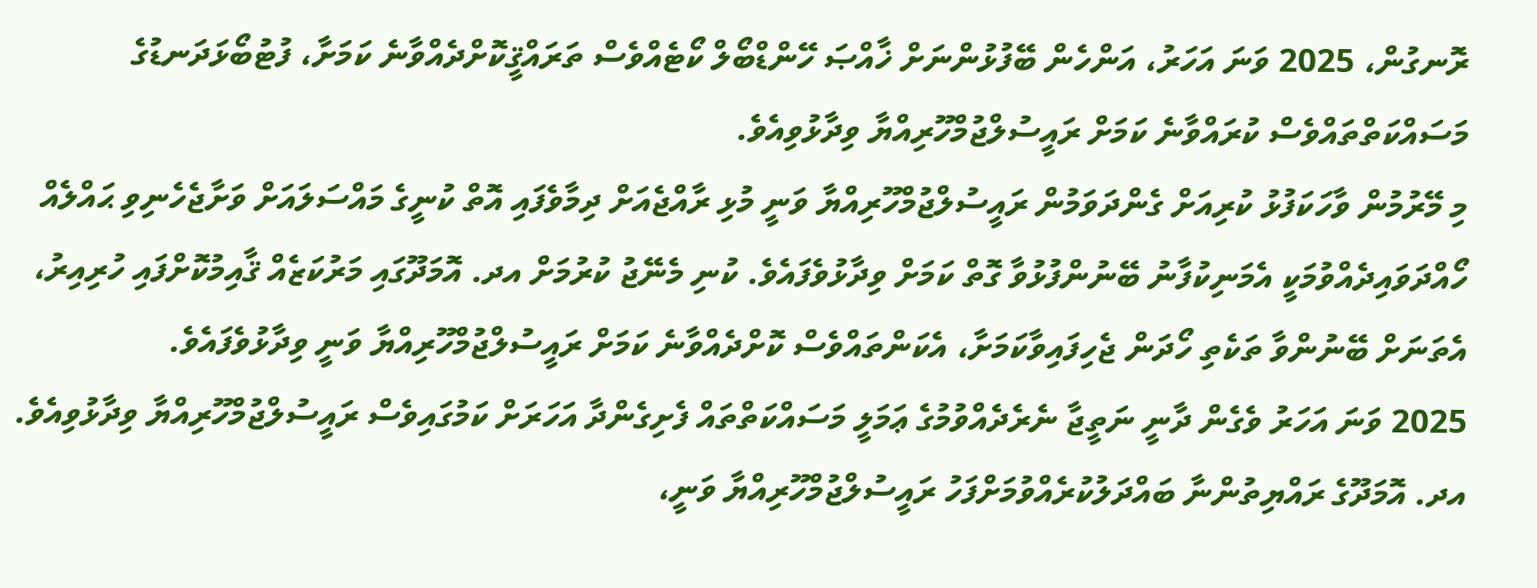ރޮނގުން، 2025 ވަނަ އަހަރު، އަންހެން ބޭފުޅުންނަށް ޚާއްޞަ ހޭންޑްބޯލް ކޯޓެއްވެސް ތަރައްޤީކޮށްދެއްވާނެ ކަމަށާ، ފުޓުބޯޅަދަނޑުގެ މަސައްކަތްތައްވެސް ކުރައްވާނެ ކަމަށް ރައީސުލްޖުމްހޫރިއްޔާ ވިދާޅުވިއެވެ.
މި މޭރުމުން ވާހަކަފުޅު ކުރިއަށް ގެންދަވަމުން ރައީސުލްޖުމްހޫރިއްޔާ ވަނީ މުޅި ރާއްޖެއަށް ދިމާވެފައި އޮތް ކުނީގެ މައްސަލައަށް ވަށާޖެހެނިވި ޙައްލެއް ހޯއްދަވައިދެއްވުމަކީ އެމަނިކުފާނު ބޭނުންފުޅުވާ ގޮތް ކަމަށް ވިދާޅުވެފައެވެ. ކުނި މެނޭޖު ކުރުމަށް އދ. އޮމަދޫގައި މަރުކަޒެއް ޤާއިމުކޮށްފައި ހުރިއިރު، އެތަނަށް ބޭނުންވާ ތަކެތި ހޯދަން ޖެހިފައިވާކަމަށާ، އެކަންތައްވެސް ކޮށްދެއްވާނެ ކަމަށް ރައީސުލްޖުމްހޫރިއްޔާ ވަނީ ވިދާޅުވެފައެވެ.
2025 ވަނަ އަހަރު ވެގެން ދާނީ ނަތީޖާ ނެރެދެއްވުމުގެ ޢަމަލީ މަސައްކަތްތައް ފެށިގެންދާ އަހަރަށް ކަމުގައިވެސް ރައީސުލްޖުމްހޫރިއްޔާ ވިދާޅުވިއެވެ.
އދ. އޮމަދޫގެ ރައްޔިތުންނާ ބައްދަލުކުރެއްވުމަށްފަހު ރައީސުލްޖުމްހޫރިއްޔާ ވަނީ،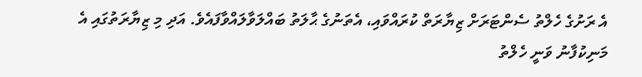އެ ރަށުގެ ހެލްތު ސެންޓަރަށް ޒިޔާރަތް ކުރައްވައި، އެތަނުގެ ޙާލަތު ބައްލަވާލައްވާފައެވެ. އަދި މި ޒިޔާރަތުގައި އެ މަނިކުފާނު ވަނީ ހެލްތު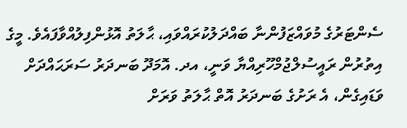ސެންޓަރުގެ މުވައްޒަފުންނާ ބައްދަލުކުރައްވައި، ޙާލަތު އޮޅުންފިލުއްވާފައެވެ. މީގެ އިތުރުން ރައީސުލްޖުމްހޫރިއްޔާ ވަނީ، އދ. އޮމަދޫ ބަނދަރު ސަރަޙައްދަށް ވަޑައިގެން، އެ ރަށުގެ ބަނދަރު އޮތް ޙާލަތު ވަރަށް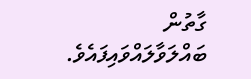ގާތުން ބައްލަވާލައްވައިފައެވެ.